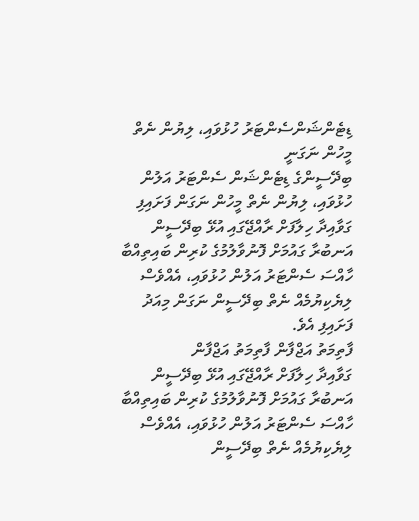ޑިޓެންޝަންސެންޓަރު ހުޅުވައި، ލިޔުން ނެތް މީހުން ނަގަނީ
ބިދޭސީންގެ ޑިޓެންޝަން ސެންޓަރު އަލުން ހުޅުވައި، ލިޔުން ނެތް މީހުން ނަގަން ފަށައިފި
ގަވާއިދާ ހިލާފަށް ރާއްޖޭގައި އުޅޭ ބިދޭސީން އަނބުރާ ގައުމަށް ފޮނުވާލުމުގެ ކުރިން ބައިތިއްބާ ހާއްސަ ސެންޓަރު އަލުން ހުޅުވައި، އެއްވެސް ލިޔެކިޔުމެއް ނެތް ބިދޭސީން ނަގަން މިއަދު ފަށައިފި އެވެ.
ފާތިމަތު އަޖްފާން ފާތިމަތު އަޖްފާން
ގަވާއިދާ ހިލާފަށް ރާއްޖޭގައި އުޅޭ ބިދޭސީން އަނބުރާ ގައުމަށް ފޮނުވާލުމުގެ ކުރިން ބައިތިއްބާ ހާއްސަ ސެންޓަރު އަލުން ހުޅުވައި، އެއްވެސް ލިޔެކިޔުމެއް ނެތް ބިދޭސީން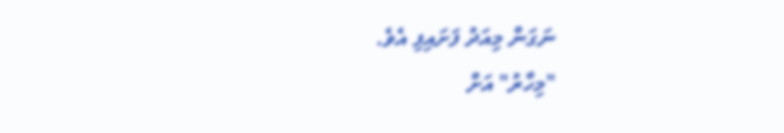ނަގަން މިއަދު ފަށައިފި އެވެ.
"މިހާރު" އަށް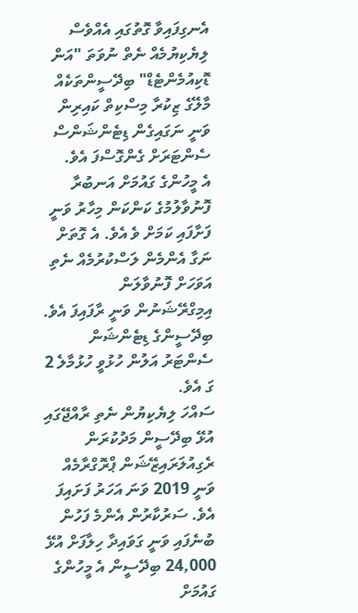އެނގިފައިވާ ގޮތުގައި އެއްވެސް ލިޔެކިޔުމެއް ނެތް ނުވަތަ "އަން ޑޮކިއުމެންޓެޑް" ބިދޭސީންތަކެއް މާލޭގެ ޒިކުރާ މިސްކިތް ކައިރިން ވަނީ ނަގައިގެން ޑިޓެންޝަންސް ސެންޓަރަށް ގެންގޮސްފަ އެވެ.
އެ މީހުންގެ ގައުމަށް އަނބުރާ ފޮނުވާލުމުގެ ކަންކަން މިހާރު ވަނީ ފަށާފައި ކަމަށް ވެ އެވެ. އެ ގޮތަށް ނަގާ އެންމެން ލަސްކުރުމެއް ނެތި އަވަހަށް ފޮނުވާލަން އިމިގްރޭޝަނުން ވަނީ ރާފައިފަ އެވެ.
ބިދޭސީންގެ ޑިޓެންޝަން ސެންޓަރު އަލުން ހުޅުވީ ހުޅުމާލެ 2 ގަ އެވެ.
ސައްހަ ލިޔެކިޔުން ނެތި ރާއްޖޭގައި އުޅޭ ބިދޭސީން މަދުކުރަން ރެގިއުލަރައިޒޭޝަން ޕްރޮގްރާމެއް ވަނީ 2019 ވަނަ އަހަރު ފަށައިފަ އެވެ. ސަރުކާރުން އެންމެ ފަހުން ބުނެފައި ވަނީ ގަވައިދާ ހިލާފަށް އުޅޭ 24,000 ބިދޭސީން އެ މީހުންގެ ގައުމަށް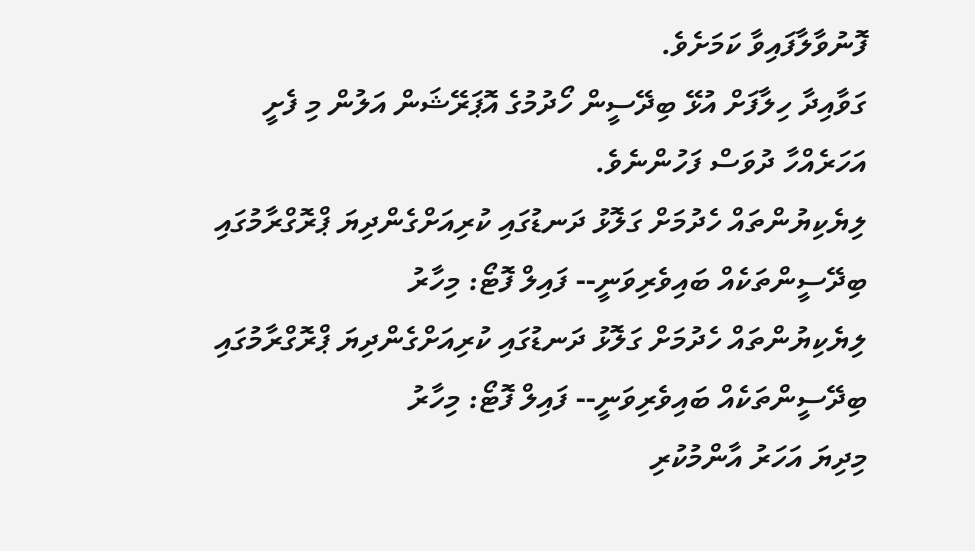ފޮނުވާލާފައިވާ ކަމަށެވެ.
ގަވާއިދާ ހިލާފަށް އުޅޭ ބިދޭސީން ހޯދުމުގެ އޮޕަރޭޝަން އަލުން މި ފެށީ އަހަރެއްހާ ދުވަސް ފަހުންނެވެ.
ލިޔެކިޔުންތައް ހެދުމަށް ގަލޮޅު ދަނޑުގައި ކުރިއަށްގެންދިޔަ ޕްރޮގްރާމުގައި ބިދޭސީންތަކެއް ބައިވެރިވަނީ-- ފައިލް ފޮޓޯ: މިހާރު
ލިޔެކިޔުންތައް ހެދުމަށް ގަލޮޅު ދަނޑުގައި ކުރިއަށްގެންދިޔަ ޕްރޮގްރާމުގައި ބިދޭސީންތަކެއް ބައިވެރިވަނީ-- ފައިލް ފޮޓޯ: މިހާރު
މިދިޔަ އަހަރު އާންމުކުރި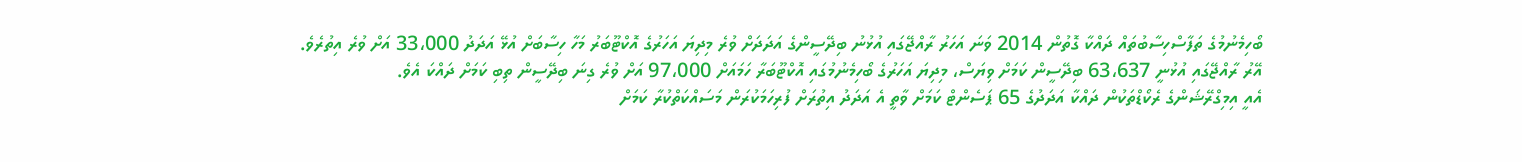ބޯހިމެނުމުގެ ތަފާސްހިސާބުތައް ދައްކާ ގޮތުން 2014 ވަނަ އަހަރު ރާއްޖޭގައި އުޅުނު ބިދޭސީންގެ އަދަދަށް ވުރެ މިދިޔަ އަހަރުގެ އޮކްޓޫބަރު މަހާ ހިސާބަށް އުޅޭ އަދަދު 33،000 އަށް ވުރެ އިތުރެވެ.
އޭރު ރާއްޖޭގައި އުޅުނީ 63،637 ބިދޭސީން ކަމަށް ވިޔަސް، މިދިޔަ އަހަރުގެ ބޯހިމެނުމުގައި އޮކްޓޫބަރާ ހަމައަށް 97،000 އަށް ވުރެ ގިނަ ބިދޭސީން ތިބި ކަމަށް ދައްކަ އެވެ.
އެއީ އިމިގްރޭޝަންގެ ރެކޯޑްތަކުން ދައްކާ އަދަދުގެ 65 ޕަސެންޓް ކަމަށް ވާތީ އެ އަދަދު އިތުރަށް ފުރިހަމަކުރަން މަސައްކަތްކުރާ ކަމަށް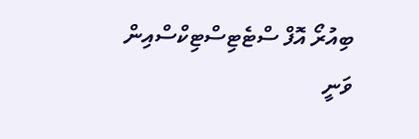ބިއުރޯ އޮފް ސްޓެޓިސްޓިކްސްއިން ވަނީ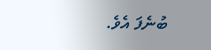ބުނެފަ އެވެ.